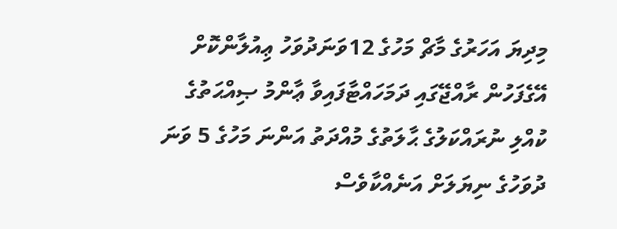މިދިޔަ އަހަރުގެ މާޗް މަހުގެ 12ވަނަދުވަހު ޢިއުލާންކޮށް އޭގެފަހުން ރާއްޖޭގައި ދަމަހައްޓާފައިވާ ޢާންމު ޞިއްޙަތުގެ ކުއްލި ނުރައްކަލުގެ ޙާލަތުގެ މުއްދަތު އަންނަ މަހުގެ 5 ވަނަ ދުވަހުގެ ނިޔަލަށް އަނެއްކާވެސް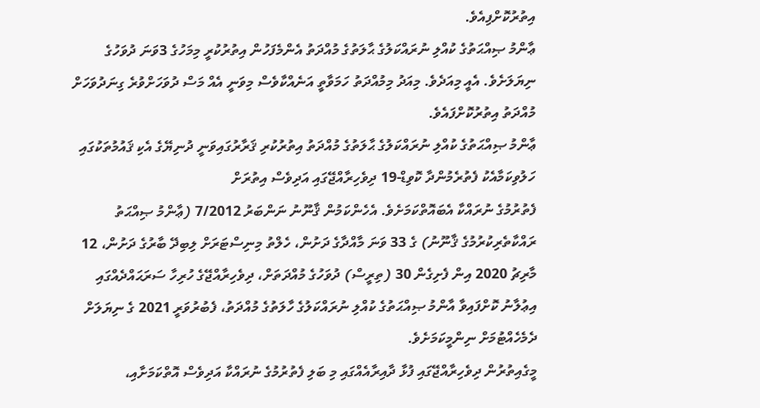އިތުރުކޮށްފިއެވެ.
ޢާންމު ޞިއްޙަތުގެ ކުއްލި ނުރައްކަލުގެ ޙާލަތުގެ މުއްދަތު އެންމެފަހުން އިތުރުކުރީ މިމަހުގެ 3ވަނަ ދުވަހުގެ ނިޔަލަށެވެ. އެއީ މިއަދެވެ. މިއަދު މިމުއްދަތު ހަމަވާތީ އަނެއްކާވެސް މިވަނީ އެއް މަސް ދުވަހަށްވުރެ ގިނަދުވަހަށް މުއްދަތު އިތުރުކޮށްފައެވެ.
ޢާންމު ޞިއްޙަތުގެ ކުއްލި ނުރައްކަލުގެ ޙާލަތުގެ މުއްދަތު އިތުރުކުރި ޤަރާރުގައިވަނީ ދުނިޔޭގެ އެކި ޤައުމުތަކުގައި ހަލުވިކަމާއެކު ފެތުރެމުންދާ ކޮވިޑް-19 ދިވެހިރާއްޖޭގައި އަދިވެސް އިތުރަށް
ފެތުރުމުގެ ނުރައްކާ އެބައޮތްކަމަށެވެ. އެހެންކަމުން ޤާނޫނު ނަންބަރު 7/2012 (ޢާންމު ޞިއްޙަތު ރައްކާތެރިކުރުމުގެ ޤާނޫނު) ގެ 33 ވަނަ މާއްދާގެ ދަށުން، ހެލްތު މިނިސްޓަރަށް ލިބިދޭ ބާރުގެ ދަށުން، 12 މާރިޗު 2020 އިން ފެށިގެން 30 (ތިރީސް) ދުވަހުގެ މުއްދަތަށް، ދިވެހިރާއްޖޭގެ ހުރިހާ ސަރަޙައްދެއްގައި އިޢުލާނު ކޮށްފައިވާ އާންމު ޞިއްޙަތުގެ ކުއްލި ނުރައްކަލުގެ ހާލަތުގެ މުއްދަތު، ފެބުރުވަރީ 2021 ގެ ނިޔަލަށް ދެމެހެއްޓުމަށް ނިންމީކަމަށެވެ.
މީގެއިތުރުން ދިވެހިރާއްޖޭގައި ފުޅާ ދާއިރާއެއްގައި މި ބަލި ފެތުރުމުގެ ނުރައްކާ އަދިވެސް އޮތްކަމަށާއި،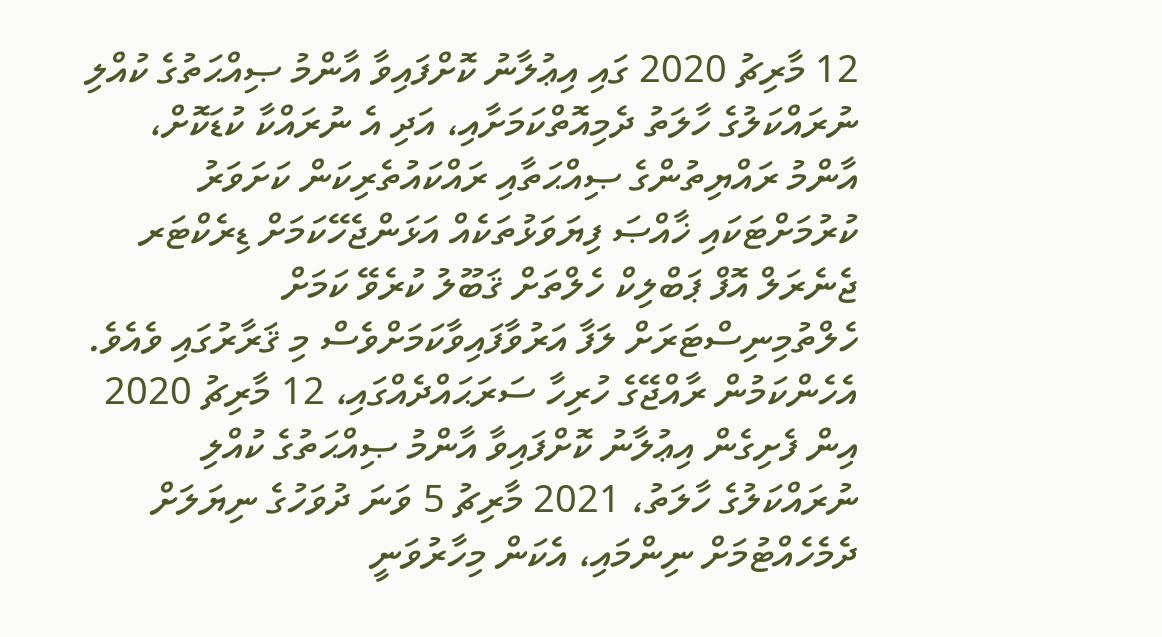12 މާރިޗު 2020 ގައި އިޢުލާނު ކޮށްފައިވާ އާންމު ޞިއްޙަތުގެ ކުއްލި ނުރައްކަލުގެ ހާލަތު ދެމިއޮތްކަމަށާއި، އަދި އެ ނުރައްކާ ކުޑަކޮށް، އާންމު ރައްޔިތުންގެ ޞިއްޙަތާއި ރައްކައުތެރިކަން ކަށަވަރު ކުރުމަށްޓަކައި ޚާއްޞަ ފިޔަވަޅުތަކެއް އަޅަންޖެހޭކަމަށް ޑިރެކްޓަރ ޖެނެރަލް އޮފް ޕަބްލިކް ހެލްތަށް ޤަބޫލު ކުރެވޭ ކަމަށް ހެލްތުމިނިސްޓަރަށް ލަފާ އަރުވާފައިވާކަމަށްވެސް މި ޤަރާރުގައި ވެއެވެ.
އެހެންކަމުން ރާއްޖޭގެ ހުރިހާ ސަރަޙައްދެއްގައި، 12 މާރިޗު 2020 އިން ފެށިގެން އިޢުލާނު ކޮށްފައިވާ އާންމު ޞިއްޙަތުގެ ކުއްލި ނުރައްކަލުގެ ހާލަތު، 2021 މާރިޗު 5 ވަނަ ދުވަހުގެ ނިޔަލަށް ދެމެހެއްޓުމަށް ނިންމައި، އެކަން މިހާރުވަނީ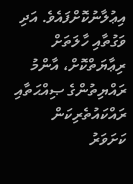އިޢުލާނުކޮށްފައެވެ. އަދި ވަގުތާއި ހާލަތަށް ރިޢާޔަތްކޮށް، އާންމު ރައްޔިތުންގެ ޞިއްޙަތާއި ރައްކައުތެރިކަން ކަށަވަރު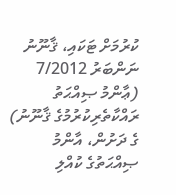ކުރުމަށް ޓަކައި، ޤާނޫނު ނަންބަރު 7/2012 (ޢާންމު ޞިއްޙަތު ރައްކާތެރިކުރުމުގެ ޤާނޫނު) ގެ ދަށުން، އާންމު ޞިއްޙަތުގެ ކުއްލި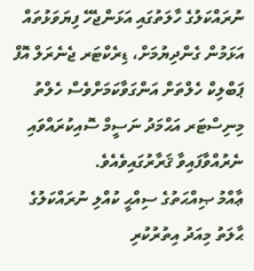ނުރައްކަލުގެ ހާލަތުގައި އަޅަންޖެހޭ ފިޔަވަޅުތައް އަޅަމުން ގެންދިޔުމަށް، ޑިރެކްޓަރ ޖެނެރަލް އޮފް ޕަބްލިކް ހެލްތަށް އަންގަވާކަމަށްވެސް ހެލްތު މިނިސްޓަރ އަޙްމަދު ނަސީމް ސޮއިކުރައްވައި ނެރުއްވާފައިވާ ޤަރާރުގައިވެއެވެ.
ޢާއްމު ޞިއްޙަތުގެ ސިއްޙީ ކުއްލި ނުރައްކަލުގެ ޙާލަތު މިއަދު އިތުރުކުރި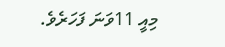މިއީ 11ވަނަ ފަހަރެވެ.